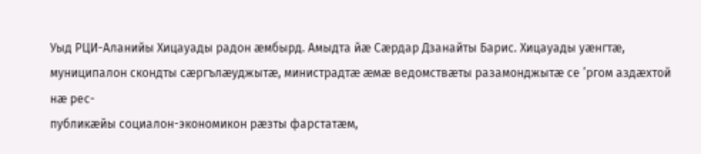Уыд РЦИ-Аланийы Хицауады радон æмбырд. Амыдта йæ Сæрдар Дзанайты Барис. Хицауады уæнгтæ, муниципалон скондты сæргълæуджытæ, министрадтæ æмæ ведомствæты разамонджытæ се ’ргом аздæхтой нæ рес-
публикæйы социалон-экономикон рæзты фарстатæм,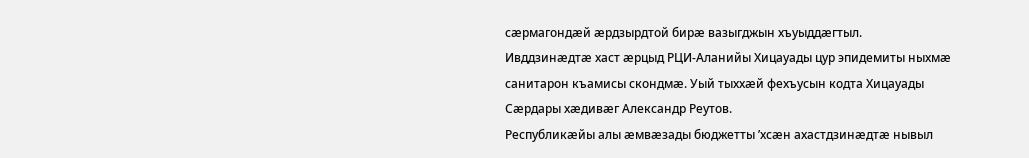сæрмагондæй æрдзырдтой бирæ вазыгджын хъуыддæгтыл.
Ивддзинæдтæ хаст æрцыд РЦИ-Аланийы Хицауады цур эпидемиты ныхмæ санитарон къамисы скондмæ. Уый тыххæй фехъусын кодта Хицауады Сæрдары хæдивæг Александр Реутов.
Республикæйы алы æмвæзады бюджетты ’хсæн ахастдзинæдтæ нывыл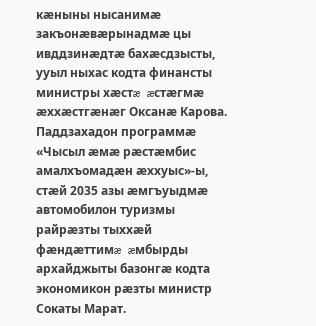кæныны нысанимæ закъонæвæрынадмæ цы ивддзинæдтæ бахæсдзысты, ууыл ныхас кодта финансты министры хæстæ æстæгмæ æххæстгæнæг Оксанæ Карова.
Паддзахадон программæ «Чысыл æмæ рæстæмбис амалхъомадæн æххуыс»-ы, стæй 2035 азы æмгъуыдмæ автомобилон туризмы райрæзты тыххæй фæндæттимæ æмбырды архайджыты базонгæ кодта экономикон рæзты министр Сокаты Марат.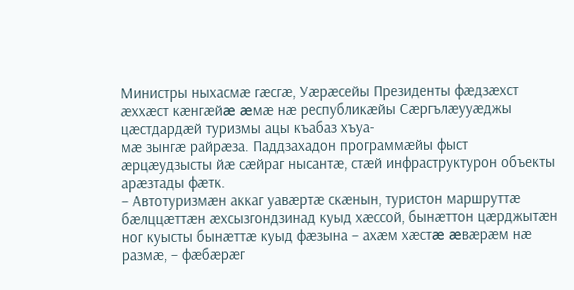Министры ныхасмæ гæсгæ, Уæрæсейы Президенты фæдзæхст æххæст кæнгæйæ æмæ нæ республикæйы Сæргълæууæджы цæстдардæй туризмы ацы къабаз хъуа-
мæ зынгæ райрæза. Паддзахадон программæйы фыст æрцæудзысты йæ сæйраг нысантæ, стæй инфраструктурон объекты арæзтады фæтк.
– Автотуризмæн аккаг уавæртæ скæнын, туристон маршруттæ бæлццæттæн æхсызгондзинад куыд хæссой, бынæттон цæрджытæн ног куысты бынæттæ куыд фæзына – ахæм хæстæ æвæрæм нæ размæ, – фæбæрæг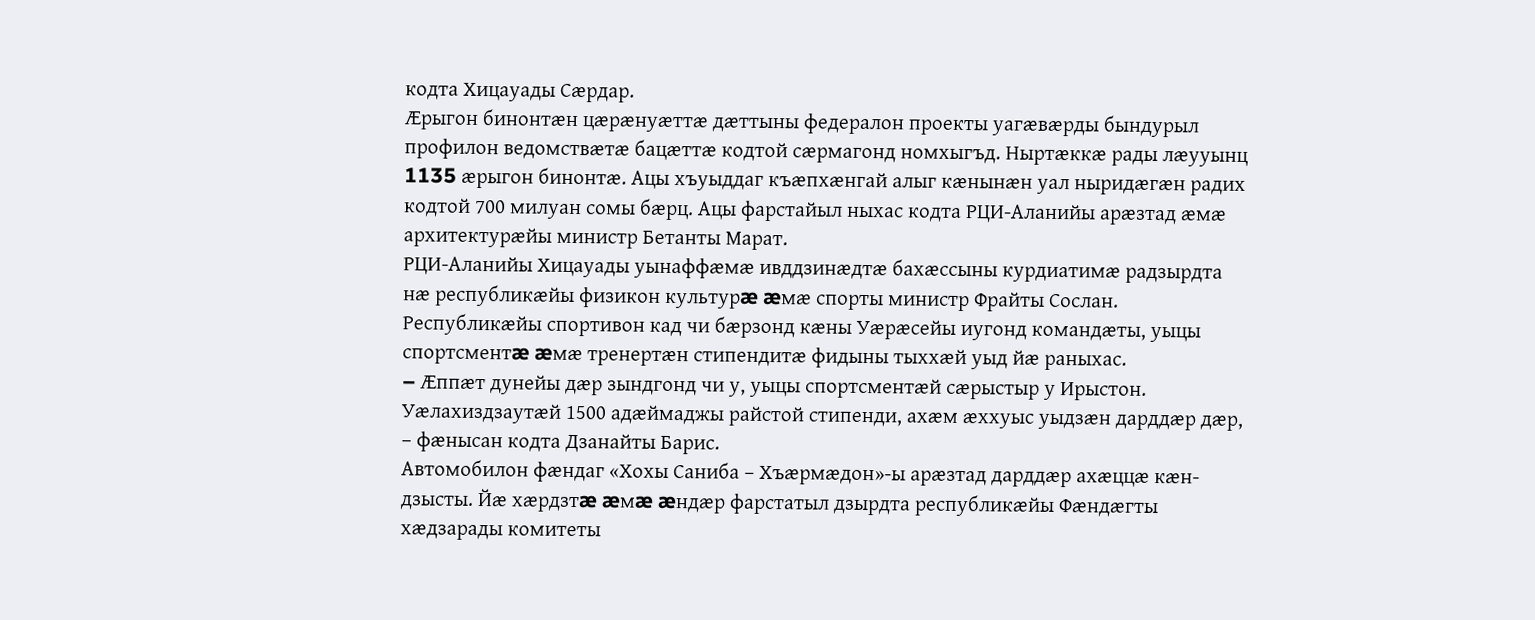кодта Хицауады Сæрдар.
Æрыгон бинонтæн цæрæнуæттæ дæттыны федералон проекты уагæвæрды бындурыл профилон ведомствæтæ бацæттæ кодтой сæрмагонд номхыгъд. Ныртæккæ рады лæууынц 1135 æрыгон бинонтæ. Ацы хъуыддаг къæпхæнгай алыг кæнынæн уал ныридæгæн радих кодтой 700 милуан сомы бæрц. Ацы фарстайыл ныхас кодта РЦИ-Аланийы арæзтад æмæ архитектурæйы министр Бетанты Марат.
РЦИ-Аланийы Хицауады уынаффæмæ ивддзинæдтæ бахæссыны курдиатимæ радзырдта нæ республикæйы физикон культурæ æмæ спорты министр Фрайты Сослан. Республикæйы спортивон кад чи бæрзонд кæны Уæрæсейы иугонд командæты, уыцы спортсментæ æмæ тренертæн стипендитæ фидыны тыххæй уыд йæ раныхас.
– Æппæт дунейы дæр зындгонд чи у, уыцы спортсментæй сæрыстыр у Ирыстон. Уæлахиздзаутæй 1500 адæймаджы райстой стипенди, ахæм æххуыс уыдзæн дарддæр дæр, – фæнысан кодта Дзанайты Барис.
Автомобилон фæндаг «Хохы Саниба – Хъæрмæдон»-ы арæзтад дарддæр ахæццæ кæн-
дзысты. Йæ хæрдзтæ æмæ æндæр фарстатыл дзырдта республикæйы Фæндæгты хæдзарады комитеты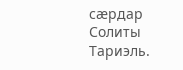сæрдар Солиты Тариэль.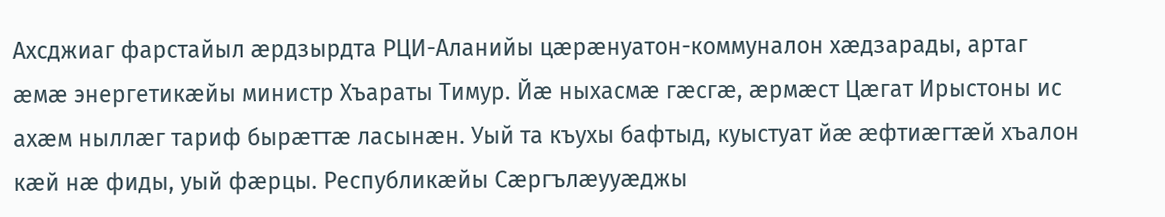Ахсджиаг фарстайыл æрдзырдта РЦИ-Аланийы цæрæнуатон-коммуналон хæдзарады, артаг æмæ энергетикæйы министр Хъараты Тимур. Йæ ныхасмæ гæсгæ, æрмæст Цæгат Ирыстоны ис ахæм ныллæг тариф бырæттæ ласынæн. Уый та къухы бафтыд, куыстуат йæ æфтиæгтæй хъалон кæй нæ фиды, уый фæрцы. Республикæйы Сæргълæууæджы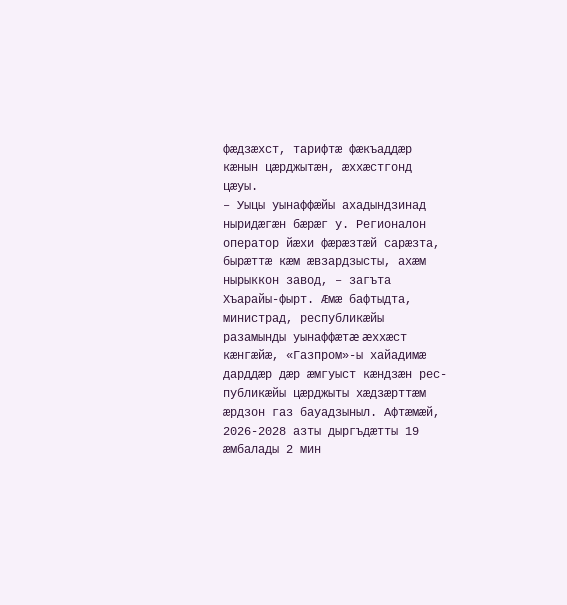фæдзæхст, тарифтæ фæкъаддæр кæнын цæрджытæн, æххæстгонд цæуы.
– Уыцы уынаффæйы ахадындзинад ныридæгæн бæрæг у. Регионалон оператор йæхи фæрæзтæй сарæзта, бырæттæ кæм æвзардзысты, ахæм нырыккон завод, – загъта Хъарайы-фырт. Æмæ бафтыдта, министрад, республикæйы разамынды уынаффæтæ æххæст кæнгæйæ, «Газпром»-ы хайадимæ дарддæр дæр æмгуыст кæндзæн рес-
публикæйы цæрджыты хæдзæрттæм æрдзон газ бауадзыныл. Афтæмæй, 2026-2028 азты дыргъдæтты 19 æмбалады 2 мин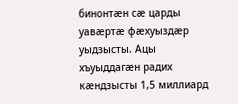бинонтæн сæ царды уавæртæ фæхуыздæр уыдзысты. Ацы хъуыддагæн радих кæндзысты 1,5 миллиард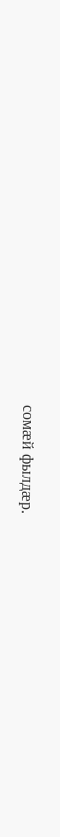сомæй фылдæр.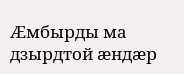Æмбырды ма дзырдтой æндæр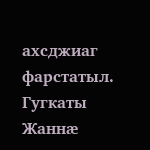ахсджиаг фарстатыл.
Гугкаты Жаннæ